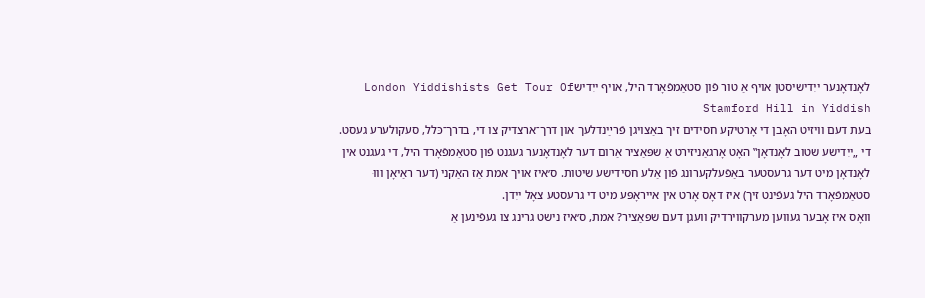לאָנדאָנער ייִדישיסטן אויף אַ טור פֿון סטאַמפֿאָרד היל, אויף ייִדישLondon Yiddishists Get Tour Of Stamford Hill in Yiddish
בעת דעם וויזיט האָבן די אָרטיקע חסידים זיך באַצויגן פֿרײַנדלעך און דרך־ארצדיק צו די, בדרך־כּלל, סעקולערע געסט.
די „ייִדישע שטוב לאָנדאָן‟ האָט אָרגאַניזירט אַ שפּאַציר אַרום דער לאָנדאָנער געגנט פֿון סטאַמפֿאָרד היל, די געגנט אין לאָנדאָן מיט דער גרעסטער באַפֿעלקערונג פֿון אַלע חסידישע שיטות. ס׳איז אויך אמת אַז האַקני (דער ראַיאָן וווּ סטאַמפֿאָרד היל געפֿינט זיך) איז דאָס אָרט אין אייראָפּע מיט די גרעסטע צאָל ייִדן.
וואָס איז אָבער געווען מערקווירדיק וועגן דעם שפּאַציר? אמת, ס׳איז נישט גרינג צו געפֿינען אַ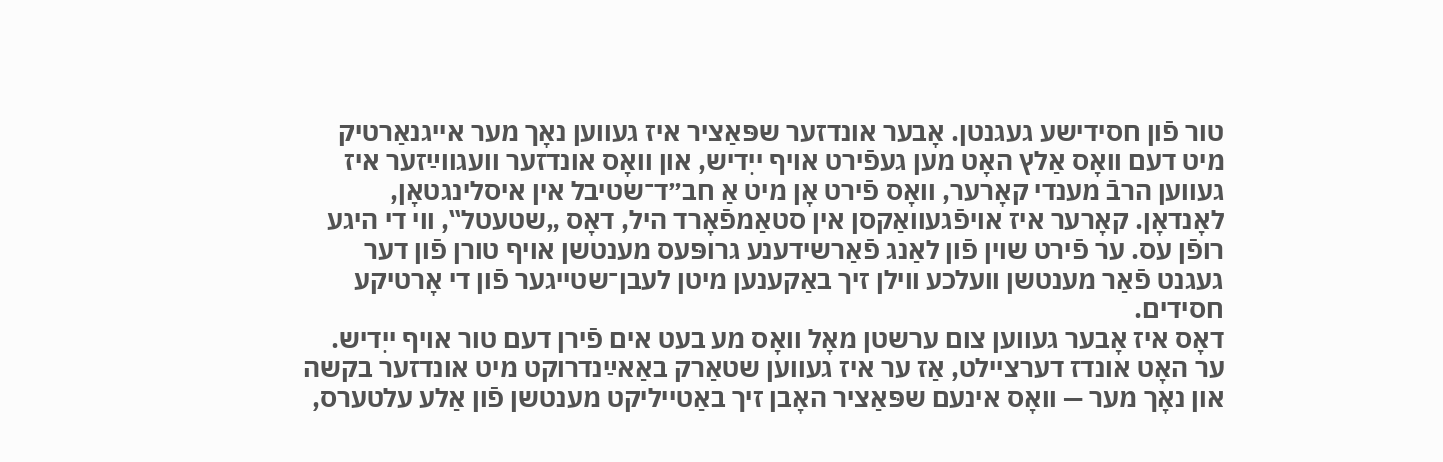טור פֿון חסידישע געגנטן. אָבער אונדזער שפּאַציר איז געווען נאָך מער אייגנאַרטיק מיט דעם וואָס אַלץ האָט מען געפֿירט אויף ייִדיש, און וואָס אונדזער וועגווײַזער איז געווען הרבֿ מענדי קאָרער, וואָס פֿירט אָן מיט אַ חב״ד־שטיבל אין איסלינגטאָן, לאָנדאָן. קאָרער איז אויפֿגעוואַקסן אין סטאַמפֿאָרד היל, דאָס „שטעטל‟, ווי די היגע רופֿן עס. ער פֿירט שוין פֿון לאַנג פֿאַרשידענע גרופּעס מענטשן אויף טורן פֿון דער געגנט פֿאַר מענטשן וועלכע ווילן זיך באַקענען מיטן לעבן־שטייגער פֿון די אָרטיקע חסידים.
דאָס איז אָבער געווען צום ערשטן מאָל וואָס מע בעט אים פֿירן דעם טור אויף ייִדיש. ער האָט אונדז דערציילט, אַז ער איז געווען שטאַרק באַאײַנדרוקט מיט אונדזער בקשה און נאָך מער — וואָס אינעם שפּאַציר האָבן זיך באַטייליקט מענטשן פֿון אַלע עלטערס,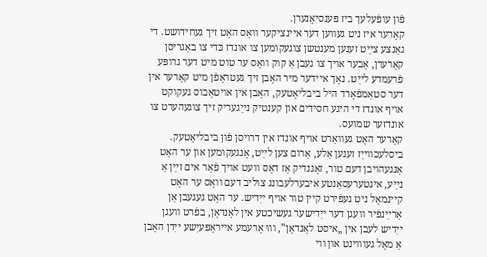פֿון עופֿעלעך ביז פּענסיאָנערן.
קאָרער איז ניט געווען דער איינציקער וואָס האָט זיך געחידושט. די גאַנצע צײַט זענען מענטשן צוגעקומען צו אונדז כּדי צו באַגריסן קאָרערן, אָבער אויך צו געבן אַ קוק וואָס ער טוט מיט דער גרופּע פֿרעמדע לײַט. נאָך איידער מיר האָבן זיך געטראָפֿן מיט קאָרער אין דער סטאַמפֿאָרד היל ביבליאָטעק, האָבן אין אויטאָבוס געקוקט אויף אונדז די היגע חסידים און קענטיק נײַגעריק זיך צוגעהערט צו אונדזער שמועס.
קאָרער האָט געוואַרט אויף אונדז אין דרויסן פֿון ביבליאָטעק. ביסלעכווײַז זענען אַלע, אַרום צען לײַט, אָנגעקומען און ער האָט אָנגעהויבן דעם טור, זאָגנדיק אַז דאָס וועט אויך פֿאַר אים זײַן אַ נײַע, אינטערעסאַנטע איבערלעבונג צוליב דעם וואָס ער האָט קיינמאָל ניט געפֿירט קיין טור אויף ייִדיש. ער האָט געגעבן אַן אַרײַנפֿיר וועגן דער ייִדישער געשיכטע אין לאָנדאָן, בפֿרט וועגן ייִדיש לעבן אין „איסט לאָנדאָן‟, וווּ אָרעמע אייראָפּעיִשע ייִדן האָבן אַ מאָל געוווינט און ווי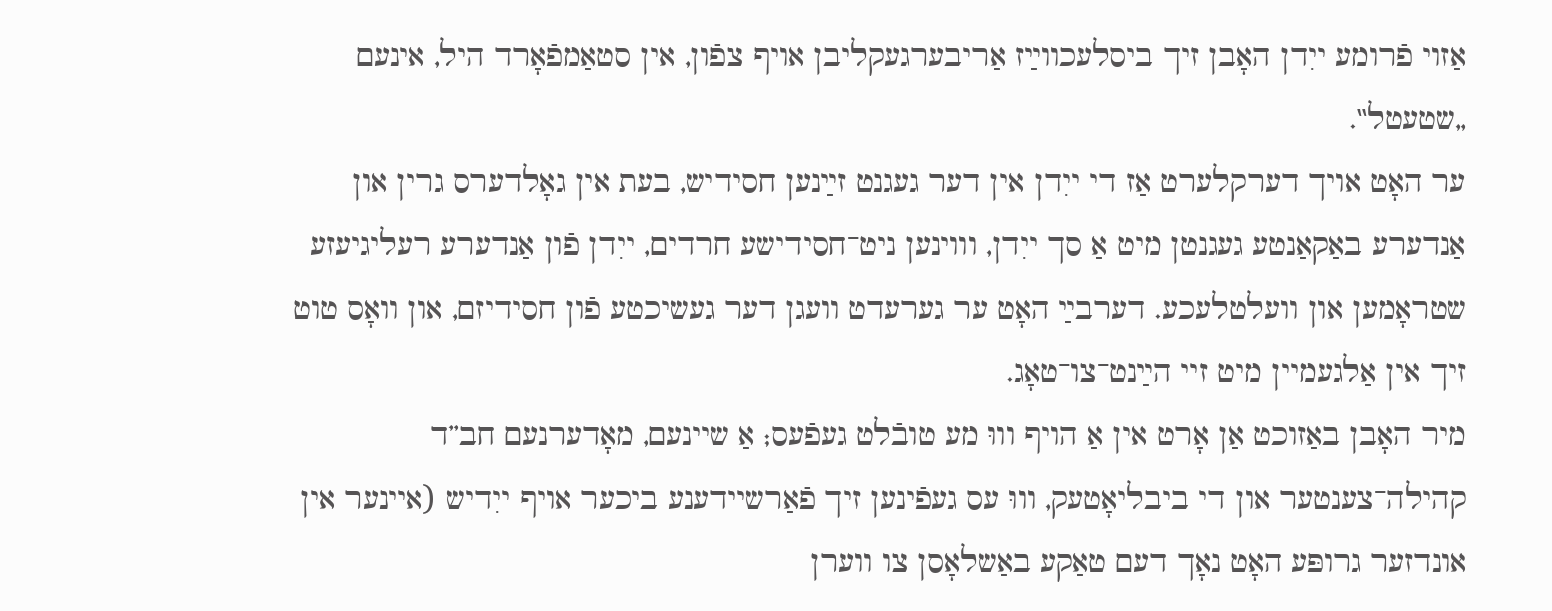אַזוי פֿרומע ייִדן האָבן זיך ביסלעכווײַז אַריבערגעקליבן אויף צפֿון, אין סטאַמפֿאָרד היל, אינעם „שטעטל‟.
ער האָט אויך דערקלערט אַז די ייִדן אין דער געגנט זײַנען חסידיש, בעת אין גאָלדערס גרין און אַנדערע באַקאַנטע געגנטן מיט אַ סך ייִדן, וווינען ניט־חסידישע חרדים, ייִדן פֿון אַנדערע רעליגיעזע שטראָמען און וועלטלעכע. דערבײַ האָט ער גערעדט וועגן דער געשיכטע פֿון חסידיזם, און וואָס טוט זיך אין אַלגעמיין מיט זיי הײַנט־צו־טאָג.
מיר האָבן באַזוכט אַן אָרט אין אַ הויף וווּ מע טובֿלט געפֿעס; אַ שיינעם, מאָדערנעם חב”ד קהילה־צענטער און די ביבליאָטעק, וווּ עס געפֿינען זיך פֿאַרשיידענע ביכער אויף ייִדיש (איינער אין אונדזער גרופּע האָט נאָך דעם טאַקע באַשלאָסן צו ווערן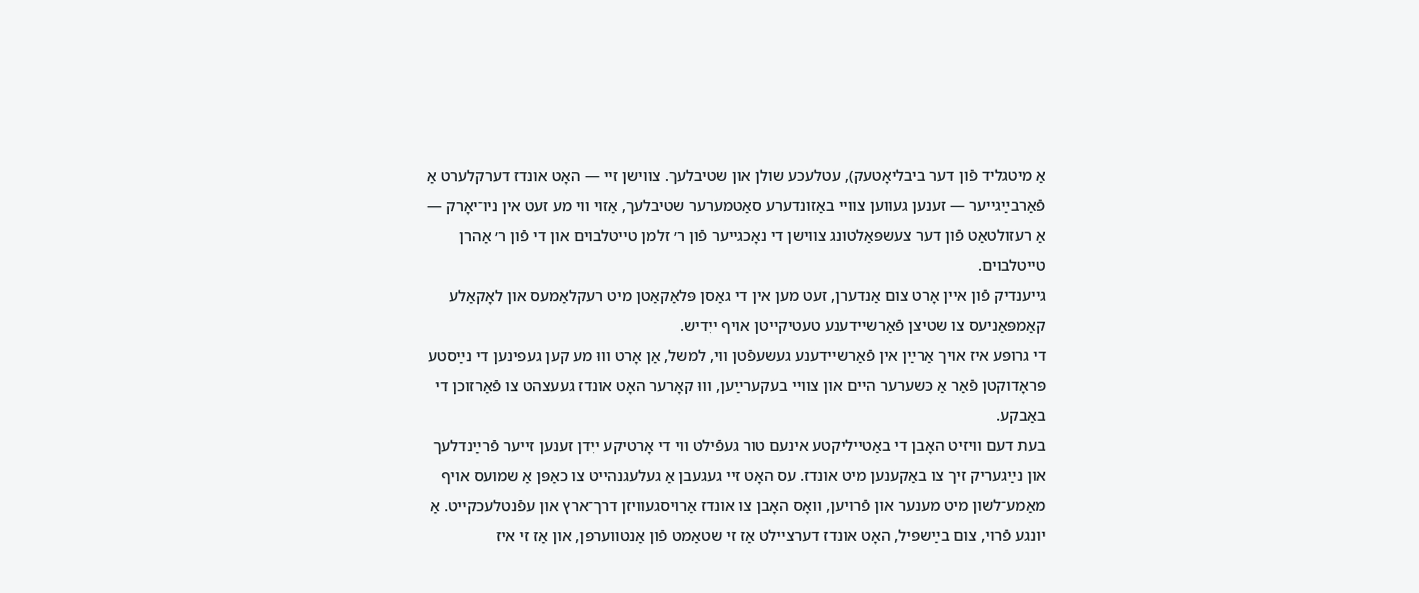אַ מיטגליד פֿון דער ביבליאָטעק), עטלעכע שולן און שטיבלעך. צווישן זיי — האָט אונדז דערקלערט אַ פֿאַרבײַגייער — זענען געווען צוויי באַזונדערע סאַטמערער שטיבלעך, אַזוי ווי מע זעט אין ניו־יאָרק — אַ רעזולטאַט פֿון דער צעשפּאַלטונג צווישן די נאָכגייער פֿון ר׳ זלמן טייטלבוים און די פֿון ר׳ אַהרן טייטלבוים.
גייענדיק פֿון איין אָרט צום אַנדערן, זעט מען אין די גאַסן פּלאַקאַטן מיט רעקלאַמעס און לאָקאַלע קאַמפּאַניעס צו שטיצן פֿאַרשײדענע טעטיקײטן אויף ייִדיש.
די גרופּע איז אויך אַרײַן אין פֿאַרשײדענע געשעפֿטן ווי, למשל, אַן אָרט וווּ מע קען געפינען די נײַסטע פּראָדוקטן פֿאַר אַ כּשערער הײם און צווײ בעקערײַען, וווּ קאָרער האָט אונדז געעצהט צו פֿאַרזוכן די באַבקע.
בעת דעם וויזיט האָבן די באַטייליקטע אינעם טור געפֿילט ווי די אָרטיקע ייִדן זענען זייער פֿרײַנדלעך און נײַגעריק זיך צו באַקענען מיט אונדז. עס האָט זיי געגעבן אַ געלעגנהייט צו כאַפּן אַ שמועס אויף מאַמע־לשון מיט מענער און פֿרױען, וואָס האָבן צו אונדז אַרויסגעוויזן דרך־ארץ און עפֿנטלעכקײט. אַ יונגע פֿרױ, צום בײַשפּיל, האָט אונדז דערצײלט אַז זי שטאַמט פֿון אַנטװערפּן, און אַז זי איז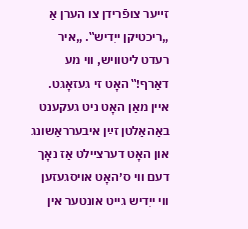זײער צופֿרידן צו הערן אַ „ריכטיקן ייִדיש‟. „איר רעדט ליטוויש, ווי מע דאַרף!‟ האָט זי געזאָגט.
איין מאַן האָט ניט געקענט באַהאַלטן זײַן איבערראַשונג און האָט דערצײלט אַז נאָך דעם ווי ס׳האָט אויסגעזען ווי ייִדיש גייט אונטער אין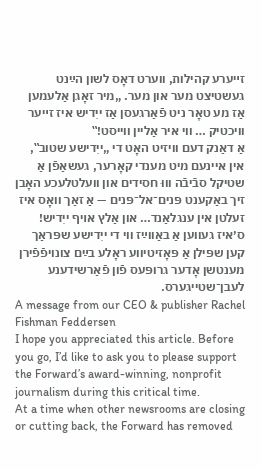זײערע קהילות, ווערט דאָס לשון הײַנט געשטיצט מער און מער. „מיר זאָגן אַלעמען אַז מע טאָר ניט פֿאַרגעסן אַז ייִדיש איז זײער וויכטיק … ווי איר אַליין ווייסט!‟
אַ דאַנק דעם וויזיט האָט די „ייִדישע שטוב‟, אין איינעם מיט מענדי קאָרער, געשאַפֿן אַ שטיקל סבֿיבֿה וווּ חסידים און וועלטלעכע האָבן זיך באַקענט פּנים־אל־פּנים — אַ זאַך וואָס איז זעלטן אין ענגלאַנד… און אַלץ אױף ייִדיש! ס׳איז געווען אַ באַווײַז ווי די ייִדישע שפּראַך קען שפּילן אַ פּאָזיטיווע ראָלע בײַם צונויפֿפֿירן מענטשן אָדער גרופּעס פֿון פֿאַרשידענע לעבן־שטייגערס.
A message from our CEO & publisher Rachel Fishman Feddersen
I hope you appreciated this article. Before you go, I’d like to ask you to please support the Forward’s award-winning, nonprofit journalism during this critical time.
At a time when other newsrooms are closing or cutting back, the Forward has removed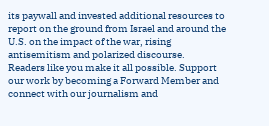its paywall and invested additional resources to report on the ground from Israel and around the U.S. on the impact of the war, rising antisemitism and polarized discourse.
Readers like you make it all possible. Support our work by becoming a Forward Member and connect with our journalism and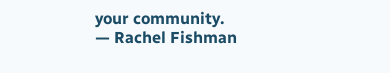your community.
— Rachel Fishman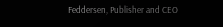Feddersen, Publisher and CEO